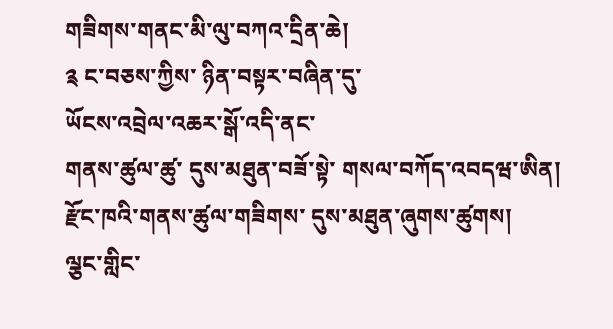གཟིགས་གནང་མི་ལུ་བཀའ་དྲིན་ཆེ།
༉ ང་བཅས་ཀྱིས་ ཉིན་བསྟར་བཞིན་དུ་
ཡོངས་འབྲེལ་འཆར་སྒོ་འདི་ནང་
གནས་ཚུལ་ཚུ་ དུས་མཐུན་བཟོ་སྟེ་ གསལ་བཀོད་འབདཝ་ཨིན།
རྫོང་ཁའི་གནས་ཚུལ་གཟིགས་ དུས་མཐུན་ཞུགས་ཚུགས།
ལྕང་གླིང་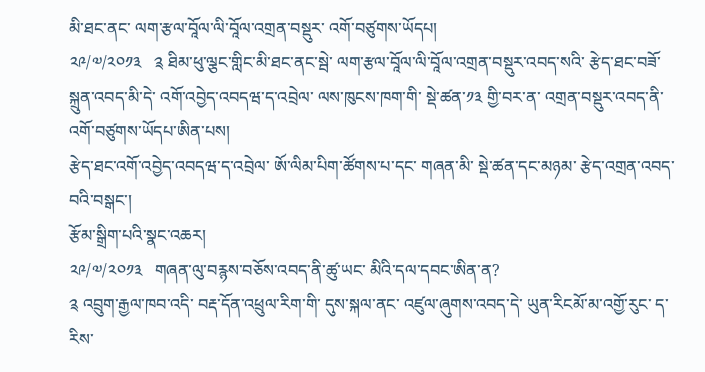མི་ཐང་ནང་ ལག་རྩལ་བཱོལ་ལི་བཱོལ་འགྲན་བསྡུར་ འགོ་བཙུགས་ཡོདཔ།
༢༩/༧/༢༠༡༣   ༉ ཐིམ་ཕུ་ལྕང་གླིང་མི་ཐང་ནང་སྦེ་ ལག་རྩལ་བཱོལ་ལི་བཱོལ་འགྲན་བསྡུར་འབད་སའི་ རྩེད་ཐང་བཟོ་སྐྲུན་འབད་མི་དེ་ འགོ་འབྱེད་འབདཝ་ད་འབྲེལ་ ལས་ཁུངས་ཁག་གི་ སྡེ་ཚན་༡༣ གྱི་བར་ན་ འགྲན་བསྡུར་འབད་ནི་ འགོ་བཙུགས་ཡོདཔ་ཨིན་པས།
རྩེད་ཐང་འགོ་འབྱེད་འབདཝ་ད་འབྲེལ་ ཨོ་ལིམ་པིག་ཚོགས་པ་དང་ གཞན་མི་ སྡེ་ཚན་དང་མཉམ་ རྩེད་འགྲན་འབད་བའི་བསྒང་།
རྩོམ་སྒྲིག་པའི་སྣང་འཆར།
༢༩/༧/༢༠༡༣   གཞན་ལུ་བརྙས་བཅོས་འབད་ནི་ཚུ་ཡང་ མིའི་དལ་དབང་ཨིན་ན?
༉ འབྲུག་རྒྱལ་ཁབ་འདི་ བརྡ་དོན་འཕྲུལ་རིག་གི་ དུས་སྐལ་ནང་ འཛུལ་ཞུགས་འབད་དེ་ ཡུན་རིངམོ་མ་འགྱོ་རུང་ ད་རིས་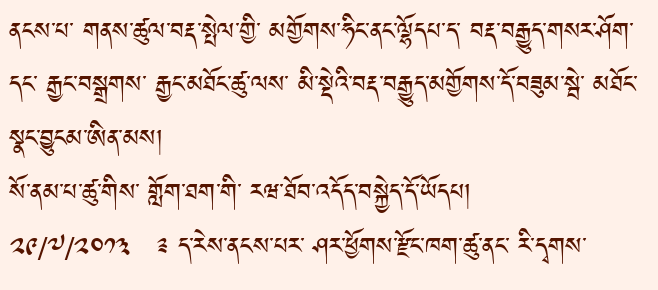ནངས་པ་ གནས་ཚུལ་བརྡ་སྤེལ་གྱི་ མགྱོགས་ཧིང་ནང་ལྷོདཔ་ད་ བརྡ་བརྒྱུད་གསར་ཤོག་དང་ རྒྱང་བསྒྲགས་ རྒྱང་མཐོང་ཚུ་ལས་ མི་སྡེའི་བརྡ་བརྒྱུད་མགྱོགས་དོ་བཟུམ་སྦེ་ མཐོང་སྣང་བྱུངམ་ཨིན་མས།
སོ་ནམ་པ་ཚུ་གིས་ གློག་ཐག་གི་ རཝ་ཐོབ་འདོད་བསྐྱེད་དོ་ཡོདཔ།
༢༩/༧/༢༠༡༣   ༉ ད་རེས་ནངས་པར་ ཤར་ཕྱོགས་རྫོང་ཁག་ཚུ་ནང་ རི་དྭགས་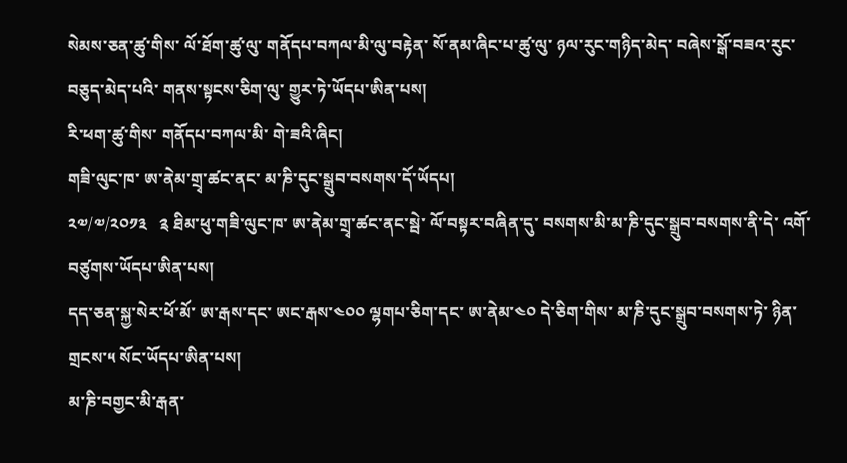སེམས་ཅན་ཚུ་གིས་ ལོ་ཐོག་ཚུ་ལུ་ གནོདཔ་བཀལ་མི་ལུ་བརྟེན་ སོ་ནམ་ཞིང་པ་ཚུ་ལུ་ ཉལ་རུང་གཉིད་མེད་ བཞེས་སྒོ་བཟའ་རུང་ བཅུད་མེད་པའི་ གནས་སྟངས་ཅིག་ལུ་ གྱུར་ཏེ་ཡོདཔ་ཨིན་པས།
རི་ཕག་ཚུ་གིས་ གནོདཔ་བཀལ་མི་ གེ་ཟའི་ཞིང།
གཟི་ལུང་ཁ་ ཨ་ནེམ་གྲྭ་ཚང་ནང་ མ་ཎི་དུང་སྒྲུབ་བསགས་དོ་ཡོདཔ།
༢༧/༧/༢༠༡༣   ༉ ཐིམ་ཕུ་གཟི་ལུང་ཁ་ ཨ་ནེམ་གྲྭ་ཚང་ནང་སྦེ་ ལོ་བསྟར་བཞིན་དུ་ བསགས་མི་མ་ཎི་དུང་སྒྲུབ་བསགས་ནི་དེ་ འགོ་བཙུགས་ཡོདཔ་ཨིན་པས།
དད་ཅན་སྐྱ་སེར་ཕོ་མོ་ ཨ་རྒས་དང་ ཨང་རྒས་༤༠༠ ལྷགཔ་ཅིག་དང་ ཨ་ནེམ་༤༠ དེ་ཅིག་གིས་ མ་ཎི་དུང་སྒྲུབ་བསགས་ཏེ་ ཉིན་གྲངས་༥ སོང་ཡོདཔ་ཨིན་པས།
མ་ཎི་བགྱང་མི་རྒན་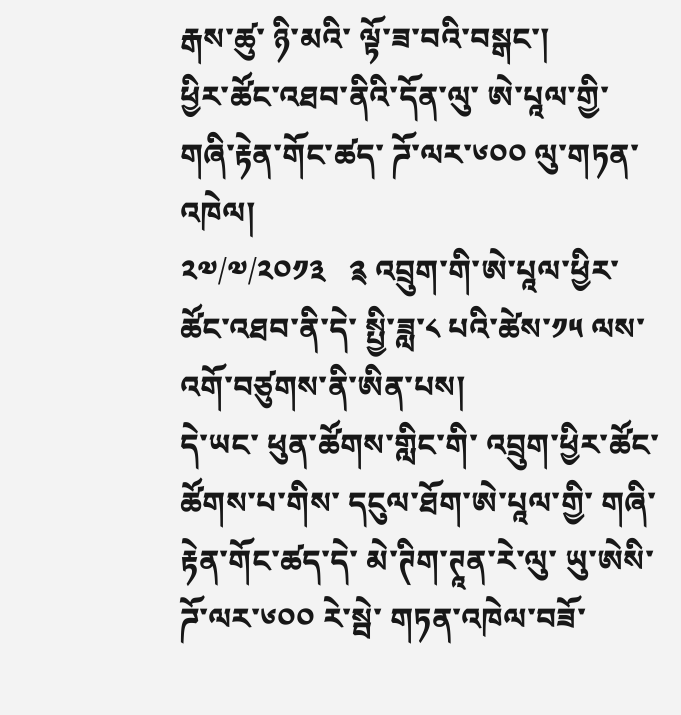རྒས་ཚུ་ ཉི་མའི་ ལྟོ་ཟ་བའི་བསྒང་།
ཕྱིར་ཚོང་འཐབ་ནིའི་དོན་ལུ་ ཨེ་པཱལ་གྱི་ གཞི་རྟེན་གོང་ཚད་ ཌོ་ལར་༦༠༠ ལུ་གཏན་འཁེལ།
༢༧/༧/༢༠༡༣   ༉ འབྲུག་གི་ཨེ་པཱལ་ཕྱིར་ཚོང་འཐབ་ནི་དེ་ སྤྱི་ཟླ་༨ པའི་ཚེས་༡༥ ལས་ འགོ་བཙུགས་ནི་ཨིན་པས།
དེ་ཡང་ ཕུན་ཚོགས་གླིང་གི་ འབྲུག་ཕྱིར་ཚོང་ཚོགས་པ་གིས་ དངུལ་ཐོག་ཨེ་པཱལ་གྱི་ གཞི་རྟེན་གོང་ཚད་དེ་ མེ་ཊིག་ཊཱན་རེ་ལུ་ ཡུ་ཨེསི་ཌོ་ལར་༦༠༠ རེ་སྦེ་ གཏན་འཁེལ་བཟོ་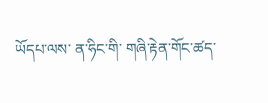ཡོདཔ་ལས་ ན་ཧིང་གི་ གཞི་རྟེན་གོང་ཚད་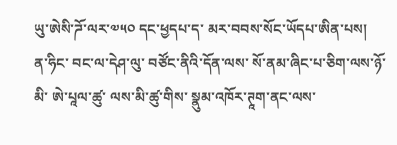ཡུ་ཨེསི་ཌོ་ལར་༧༥༠ དང་ཕྱདཔ་ད་ མར་བབས་སོང་ཡོདཔ་ཨིན་པས།
ན་ཧིང་ བང་ལ་དེཤ་ལུ་ བཙོང་ནིའི་དོན་ལས་ སོ་ནམ་ཞིང་པ་ཅིག་ལས་ཉོ་མི་ ཨེ་པཱལ་ཚུ་ ལས་མི་ཚུ་གིས་ སྣུམ་འཁོར་ཊཱག་ནང་ལས་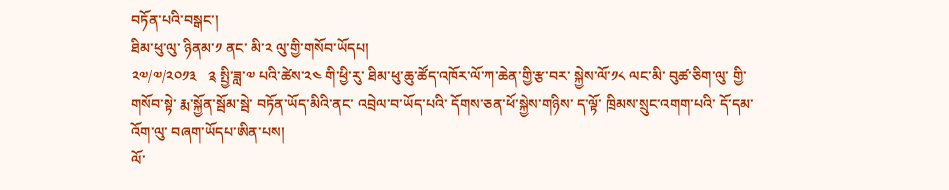བཏོན་པའི་བསྒང་།
ཐིམ་ཕུ་ལུ་ ཉིནམ་༡ ནང་ མི་༢ ལུ་གྱི་གསོབ་ཡོདཔ།
༢༧/༧/༢༠༡༣   ༉ སྤྱི་ཟླ་༧ པའི་ཚེས་༢༤ གི་ཕྱི་རུ་ ཐིམ་ཕུ་ཆུ་ཚོད་འཁོར་ལོ་ཀ་ཆེན་གྱི་རྩ་བར་ སྐྱེས་ལོ་༡༨ ལང་མི་ བུཚ་ཅིག་ལུ་ གྱི་གསོབ་སྟེ་ རྨ་སྐྱོན་སྦོམ་སྦེ་ བཏོན་ཡོད་མིའི་ནང་ འབྲེལ་བ་ཡོད་པའི་ དོགས་ཅན་ཕོ་སྐྱེས་གཉིས་ ད་ལྟོ་ ཁྲིམས་སྲུང་འགག་པའི་ དོ་དམ་འོག་ལུ་ བཞག་ཡོདཔ་ཨིན་པས།
ལོ་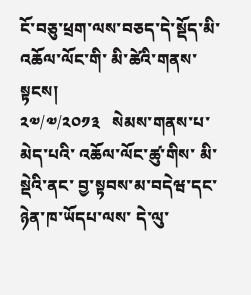ངོ་བཅུ་ཕྲག་ལས་བཅད་དེ་སྡོད་མི་ འཆོལ་ལོང་གི་ མི་ཚེའི་གནས་སྟངས།
༢༧/༧/༢༠༡༣   སེམས་གནས་པ་མེད་པའི་ འཆོལ་ལོང་ཚུ་གིས་ མི་སྡེའི་ནང་ བྱ་སྟབས་མ་བདེཝ་དང་ ཉེན་ཁ་ཡོདཔ་ལས་ དེ་ལུ་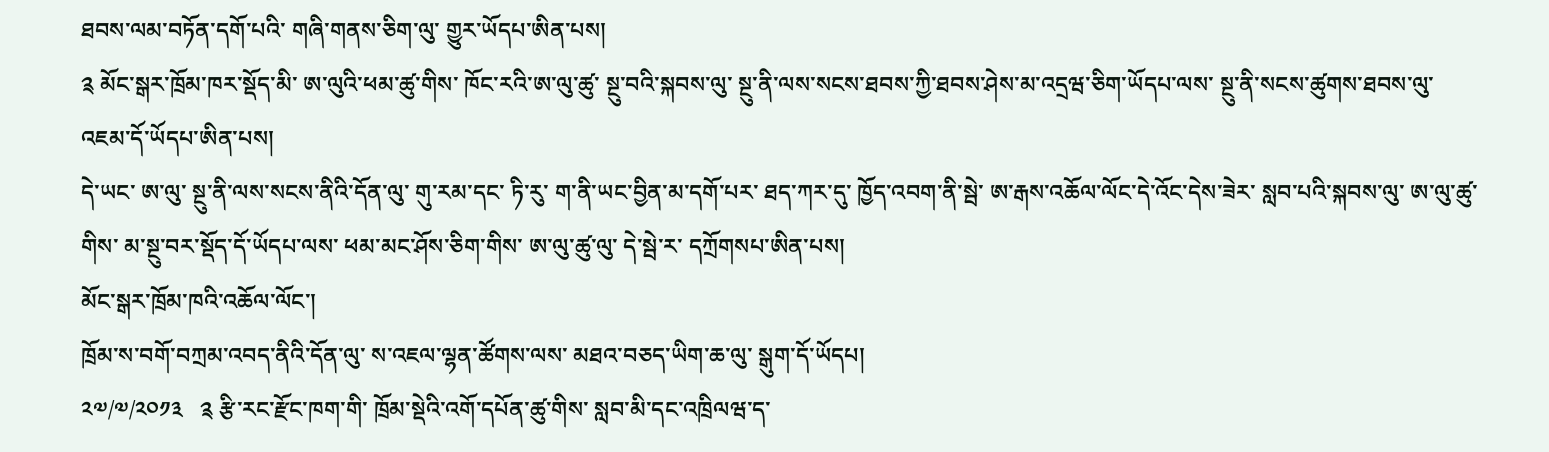ཐབས་ལམ་བཏོན་དགོ་པའི་ གཞི་གནས་ཅིག་ལུ་ གྱུར་ཡོདཔ་ཨིན་པས།
༉ མོང་སྒར་ཁྲོམ་ཁར་སྡོད་མི་ ཨ་ལུའི་ཕམ་ཚུ་གིས་ ཁོང་རའི་ཨ་ལུ་ཚུ་ སྔུ་བའི་སྐབས་ལུ་ སྔུ་ནི་ལས་སངས་ཐབས་ཀྱི་ཐབས་ཤེས་མ་འདྲཝ་ཅིག་ཡོདཔ་ལས་ སྔུ་ནི་སངས་ཚུགས་ཐབས་ལུ་ འཇམ་དོ་ཡོདཔ་ཨིན་པས།
དེ་ཡང་ ཨ་ལུ་ སྔུ་ནི་ལས་སངས་ནིའི་དོན་ལུ་ གུ་རམ་དང་ ཏི་རུ་ ག་ནི་ཡང་བྱིན་མ་དགོ་པར་ ཐད་ཀར་དུ་ ཁྱོད་འབག་ནི་སྦེ་ ཨ་རྒས་འཆོལ་ལོང་དེ་འོང་དེས་ཟེར་ སླབ་པའི་སྐབས་ལུ་ ཨ་ལུ་ཚུ་གིས་ མ་སྔུ་བར་སྡོད་དོ་ཡོདཔ་ལས་ ཕམ་མང་ཤོས་ཅིག་གིས་ ཨ་ལུ་ཚུ་ལུ་ དེ་སྦེ་ར་ དཀྲོགསཔ་ཨིན་པས།
མོང་སྒར་ཁྲོམ་ཁའི་འཆོལ་ལོང་།
ཁྲོམ་ས་བགོ་བཀྲམ་འབད་ནིའི་དོན་ལུ་ ས་འཇལ་ལྷན་ཚོགས་ལས་ མཐའ་བཅད་ཡིག་ཆ་ལུ་ སྒུག་དོ་ཡོདཔ།
༢༧/༧/༢༠༡༣   ༉ རྩི་རང་རྫོང་ཁག་གི་ ཁྲོམ་སྡེའི་འགོ་དཔོན་ཚུ་གིས་ སླབ་མི་དང་འཁྲིལཝ་ད་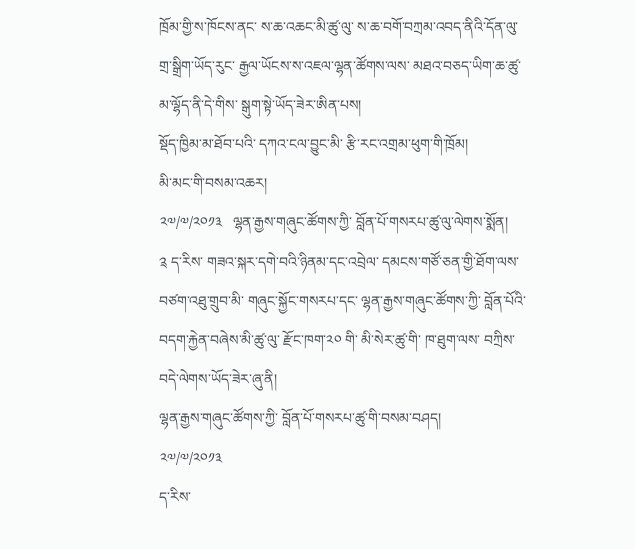ཁྲོམ་གྱི་ས་ཁོངས་ནང་ ས་ཆ་འཆང་མི་ཚུ་ལུ་ ས་ཆ་བགོ་བཀྲམ་འབད་ནིའི་དོན་ལུ་ གྲ་སྒྲིག་ཡོད་རུང་ རྒྱལ་ཡོངས་ས་འཇལ་ལྷན་ཚོགས་ལས་ མཐའ་བཅད་ཡིག་ཆ་ཚུ་ མ་ལྷོད་ནི་དེ་གིས་ སྒུག་སྟེ་ཡོད་ཟེར་ཨིན་པས།
སྡོད་ཁྱིམ་མ་ཐོབ་པའི་ དཀའ་ངལ་བྱུང་མི་ རྩི་རང་འགྲམ་ཕུག་གི་ཁྲོམ།
མི་མང་གི་བསམ་འཆར།
༢༧/༧/༢༠༡༣   ལྷན་རྒྱས་གཞུང་ཚོགས་ཀྱི་ བློན་པོ་གསརཔ་ཚུ་ལུ་ལེགས་སྨོན།
༉ ད་རིས་ གཟའ་སྐར་དགེ་བའི་ཉིནམ་དང་འབྲེལ་ དམངས་གཙོ་ཅན་གྱི་ཐོག་ལས་ བཙག་འཐུ་གྲུབ་མི་ གཞུང་སྐྱོང་གསརཔ་དང་ ལྷན་རྒྱས་གཞུང་ཚོགས་ཀྱི་ བློན་པོའི་བདག་རྐྱེན་བཞེས་མི་ཚུ་ལུ་ རྫོང་ཁག་༢༠ གི་ མི་སེར་ཚུ་གི་ ཁ་ཐུག་ལས་ བཀྲིས་བདེ་ལེགས་ཡོད་ཟེར་ཞུ་ནི།
ལྷན་རྒྱས་གཞུང་ཚོགས་ཀྱི་ བློན་པོ་གསརཔ་ཚུ་གི་བསམ་བཤད།
༢༧/༧/༢༠༡༣
ད་རིས་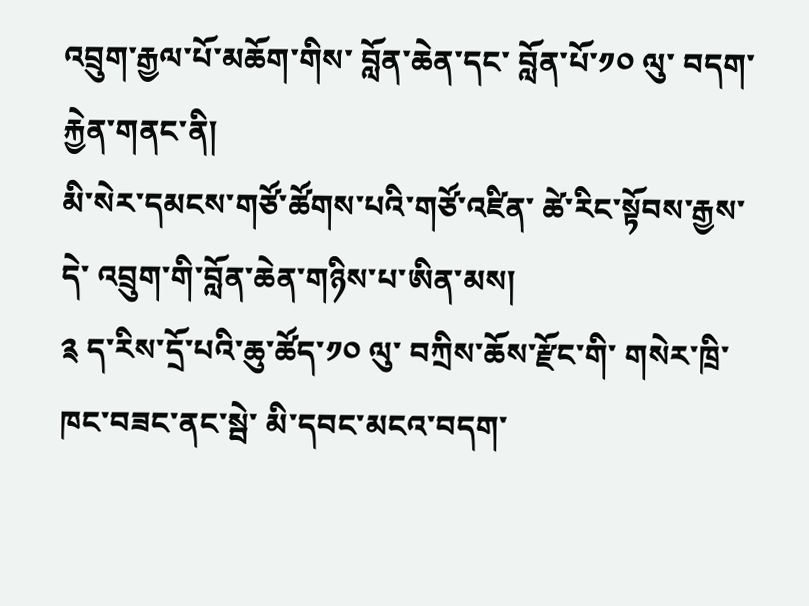འབྲུག་རྒྱལ་པོ་མཆོག་གིས་ བློན་ཆེན་དང་ བློན་པོ་༡༠ ལུ་ བདག་རྐྱེན་གནང་ནི།
མི་སེར་དམངས་གཙོ་ཚོགས་པའི་གཙོ་འཛིན་ ཚེ་རིང་སྟོབས་རྒྱས་དེ་ འབྲུག་གི་བློན་ཆེན་གཉིས་པ་ཨིན་མས།
༉ ད་རིས་དྲོ་པའི་ཆུ་ཚོད་༡༠ ལུ་ བཀྲིས་ཆོས་རྫོང་གི་ གསེར་ཁྲི་ཁང་བཟང་ནང་སྦེ་ མི་དབང་མངའ་བདག་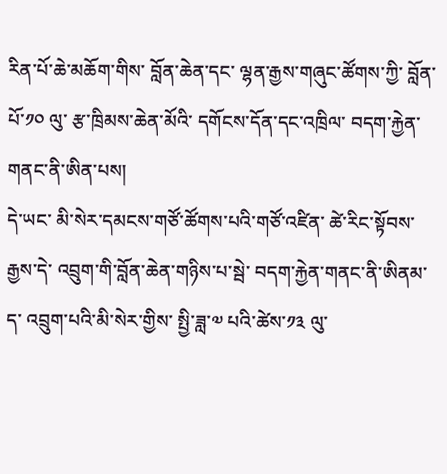རིན་པོ་ཆེ་མཆོག་གིས་ བློན་ཆེན་དང་ ལྷན་རྒྱས་གཞུང་ཚོགས་ཀྱི་ བློན་པོ་༡༠ ལུ་ རྩ་ཁྲིམས་ཆེན་མོའི་ དགོངས་དོན་དང་འཁྲིལ་ བདག་རྐྱེན་གནང་ནི་ཨིན་པས།
དེ་ཡང་ མི་སེར་དམངས་གཙོ་ཚོགས་པའི་གཙོ་འཛིན་ ཚེ་རིང་སྟོབས་རྒྱས་དེ་ འབྲུག་གི་བློན་ཆེན་གཉིས་པ་སྦེ་ བདག་རྐྱེན་གནང་ནི་ཨིནམ་ད་ འབྲུག་པའི་མི་སེར་གྱིས་ སྤྱི་ཟླ་༧ པའི་ཚེས་༡༣ ལུ་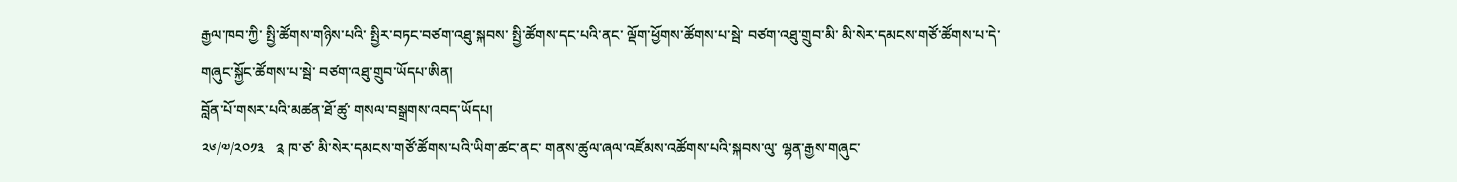རྒྱལ་ཁབ་ཀྱི་ སྤྱི་ཚོགས་གཉིས་པའི་ སྤྱིར་བཏང་བཙག་འཐུ་སྐབས་ སྤྱི་ཚོགས་དང་པའི་ནང་ ལྡོག་ཕྱོགས་ཚོགས་པ་སྦེ་ བཙག་འཐུ་གྲུབ་མི་ མི་སེར་དམངས་གཙོ་ཚོགས་པ་དེ་ གཞུང་སྐྱོང་ཚོགས་པ་སྦེ་ བཙག་འཐུ་གྲུབ་ཡོདཔ་ཨིན།
བློན་པོ་གསར་པའི་མཚན་ཐོ་ཚུ་ གསལ་བསྒྲགས་འབད་ཡོདཔ།
༢༦/༧/༢༠༡༣   ༉ ཁ་ཙ་ མི་སེར་དམངས་གཙོ་ཚོགས་པའི་ཡིག་ཚང་ནང་ གནས་ཚུལ་ཞལ་འཛོམས་འཚོགས་པའི་སྐབས་ལུ་ ལྷན་རྒྱས་གཞུང་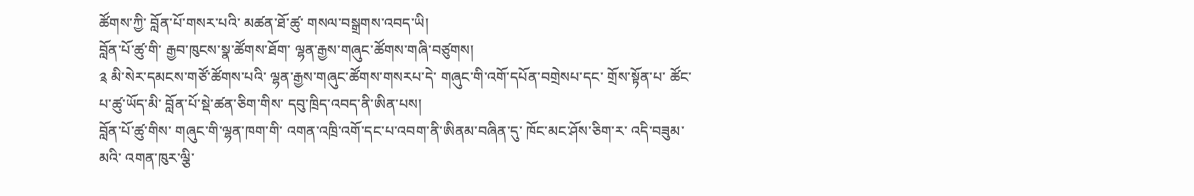ཚོགས་ཀྱི་ བློན་པོ་གསར་པའི་ མཚན་ཐོ་ཚུ་ གསལ་བསྒྲགས་འབད་ཡི།
བློན་པོ་ཚུ་གི་ རྒྱབ་ཁུངས་སྣ་ཚོགས་ཐོག་ ལྷན་རྒྱས་གཞུང་ཚོགས་གཞི་བཙུགས།
༉ མི་སེར་དམངས་གཙོ་ཚོགས་པའི་ ལྷན་རྒྱས་གཞུང་ཚོགས་གསརཔ་དེ་ གཞུང་གི་འགོ་དཔོན་བགྲེསཔ་དང་ གྲོས་སྟོན་པ་ ཚོང་པ་ཚུ་ཡོད་མི་ བློན་པོ་སྡེ་ཚན་ཅིག་གིས་ དབུ་ཁྲིད་འབད་ནི་ཨིན་པས།
བློན་པོ་ཚུ་གིས་ གཞུང་གི་ལྷན་ཁག་གི་ འགན་འཁྲི་འགོ་དང་པ་འབག་ནི་ཨིནམ་བཞིན་དུ་ ཁོང་མང་ཤོས་ཅིག་ར་ འདི་བཟུམ་མའི་ འགན་ཁུར་ལྕི་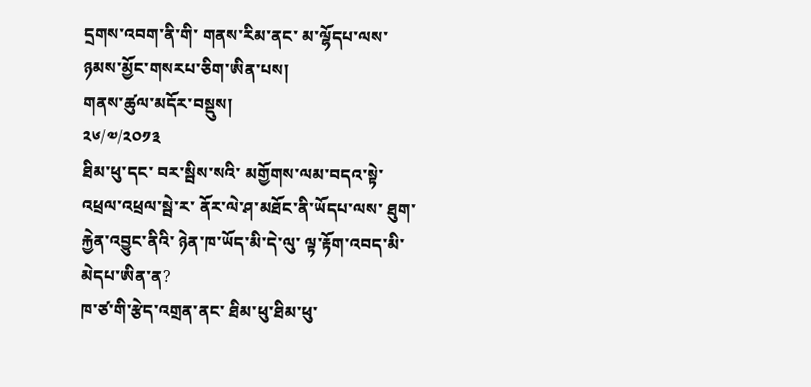དྲགས་འབག་ནི་གི་ གནས་རིམ་ནང་ མ་ལྷོདཔ་ལས་ ཉམས་མྱོང་གསརཔ་ཅིག་ཨིན་པས།
གནས་ཚུལ་མདོར་བསྡུས།
༢༦/༧/༢༠༡༣
ཐིམ་ཕུ་དང་ བར་སྦིས་སའི་ མགྱོགས་ལམ་བདའ་སྟེ་ འཕྲལ་འཕྲལ་སྦེ་ར་ ནོར་ལེ་ཤ་མཐོང་ནི་ཡོདཔ་ལས་ ཐུག་རྐྱེན་འབྱུང་ནིའི་ ཉེན་ཁ་ཡོད་མི་དེ་ལུ་ ལྟ་རྟོག་འབད་མི་མེདཔ་ཨིན་ན?
ཁ་ཙ་གི་རྩེད་འགྲན་ནང་ ཐིམ་ཕུ་ཐིམ་ཕུ་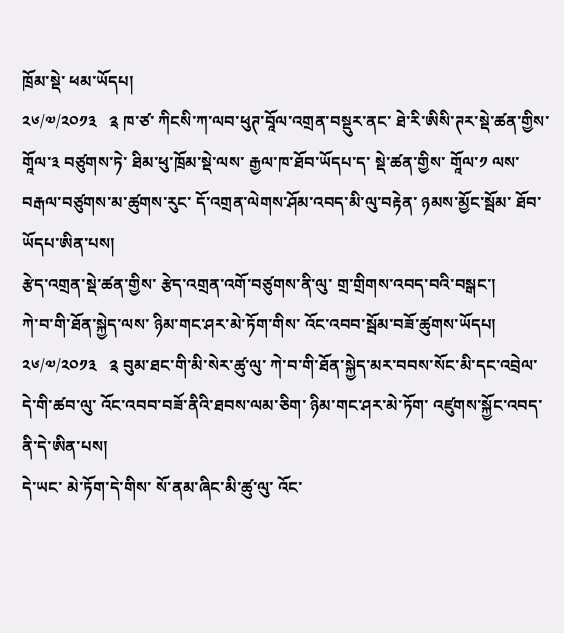ཁྲོམ་སྡེ་ ཕམ་ཡོདཔ།
༢༦/༧/༢༠༡༣   ༉ ཁ་ཙ་ ཀིངསི་ཀ་ལབ་ཕུཊ་བཱོལ་འགྲན་བསྡུར་ནང་ ཐེ་རི་ཨིསི་ཊར་སྡེ་ཚན་གྱིས་ གཱོལ་༣ བཙུགས་ཏེ་ ཐིམ་ཕུ་ཁྲོམ་སྡེ་ལས་ རྒྱལ་ཁ་ཐོབ་ཡོདཔ་ད་ སྡེ་ཚན་གྱིས་ གཱོལ་༡ ལས་བརྒལ་བཙུགས་མ་ཚུགས་རུང་ དོ་འགྲན་ལེགས་ཤོམ་འབད་མི་ལུ་བརྟེན་ ཉམས་མྱོང་སྦོམ་ ཐོབ་ཡོདཔ་ཨིན་པས།
རྩེད་འགྲན་སྡེ་ཚན་གྱིས་ རྩེད་འགྲན་འགོ་བཙུགས་ནི་ལུ་ གྲ་གྲིགས་འབད་བའི་བསྒང་།
ཀེ་བ་གི་ཐོན་སྐྱེད་ལས་ ཉིམ་གང་ཤར་མེ་ཏོག་གིས་ འོང་འབབ་སྦོམ་བཟོ་ཚུགས་ཡོདཔ།
༢༦/༧/༢༠༡༣   ༉ བུམ་ཐང་གི་མི་སེར་ཚུ་ལུ་ ཀེ་བ་གི་ཐོན་སྐྱེད་མར་བབས་སོང་མི་དང་འབྲེལ་ དེ་གི་ཚབ་ལུ་ འོང་འབབ་བཟོ་ནིའི་ཐབས་ལམ་ཅིག་ ཉིམ་གང་ཤར་མེ་ཏོག་ འཛུགས་སྐྱོང་འབད་ནི་དེ་ཨིན་པས།
དེ་ཡང་ མེ་ཏོག་དེ་གིས་ སོ་ནམ་ཞིང་མི་ཚུ་ལུ་ འོང་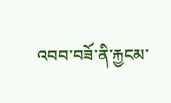འབབ་བཟོ་ནི་རྐྱངམ་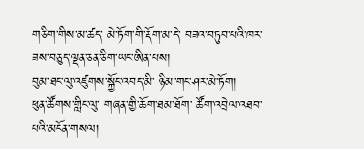གཅིག་གིས་མ་ཚད་ མེ་ཏོག་གི་རྡོག་མ་དེ་ བཟའ་བཏུབ་པའི་ཁར་ ཟས་བཅུད་ལྡན་ཅན་ཅིག་ཡང་ཨིན་པས།
བུམ་ཐང་ལུ་འཛུགས་སྐྱོང་འབད་མི་ ཉིམ་གང་ཤར་མེ་ཏོག།
ཕུན་ཚོགས་གླིང་ལུ་ གཞན་གྱི་ཆོག་ཐམ་ཐོག་ ཚོག་འབྲེལ་འཐབ་པའི་མངོན་གསལ།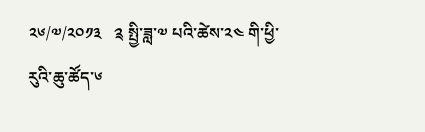༢༦/༧/༢༠༡༣   ༉ སྤྱི་ཟླ་༧ པའི་ཚེས་༢༤ གི་ཕྱི་རུའི་ཆུ་ཚོད་༦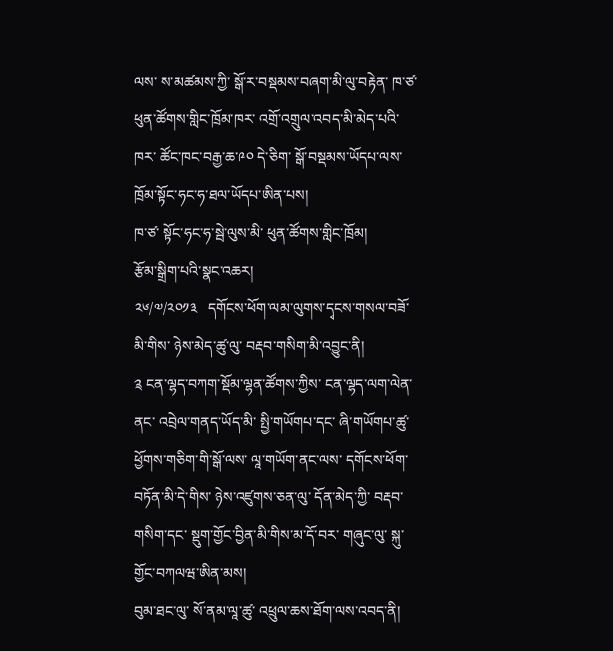ལས་ ས་མཚམས་ཀྱི་ སྒོ་ར་བསྡམས་བཞག་མི་ལུ་བརྟེན་ ཁ་ཙ་ ཕུན་ཚོགས་གླིང་ཁྲོམ་ཁར་ འགྲོ་འགྲུལ་འབད་མི་མེད་པའི་ཁར་ ཚོང་ཁང་བརྒྱ་ཆ་༩༠ དེ་ཅིག་ སྒོ་བསྡམས་ཡོདཔ་ལས་ ཁྲོམ་སྟོང་ཧང་ཧ་ཐལ་ཡོདཔ་ཨིན་པས།
ཁ་ཙ་ སྟོང་ཧང་ཧ་སྦེ་ལུས་མི་ ཕུན་ཚོགས་གླིང་ཁྲོམ།
རྩོམ་སྒྲིག་པའི་སྣང་འཆར།
༢༦/༧/༢༠༡༣   དགོངས་ཕོག་ལམ་ལུགས་དྭངས་གསལ་བཟོ་མི་གིས་ ཉེས་མེད་ཚུ་ལུ་ བརྡབ་གསིག་མི་འབྱུང་ནི།
༉ ངན་ལྷད་བཀག་སྡོམ་ལྷན་ཚོགས་ཀྱིས་ ངན་ལྷད་ལག་ལེན་ནང་ འབྲེལ་གནད་ཡོད་མི་ སྤྱི་གཡོགཔ་དང་ ཞི་གཡོགཔ་ཚུ་ ཕྱོགས་གཅིག་གི་སྒོ་ལས་ ལཱ་གཡོག་ནང་ལས་ དགོངས་ཕོག་བཏོན་མི་དེ་གིས་ ཉེས་འཛུགས་ཅན་ལུ་ དོན་མེད་ཀྱི་ བརྡབ་གསིག་དང་ སྡུག་གྱོང་བྱིན་མི་གིས་མ་དོ་བར་ གཞུང་ལུ་ སྐུ་གྱོང་བཀལཝ་ཨིན་མས།
བུམ་ཐང་ལུ་ སོ་ནམ་ལཱ་ཚུ་ འཕྲུལ་ཆས་ཐོག་ལས་འབད་ནི།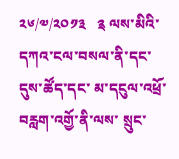༢༦/༧/༢༠༡༣   ༉ ལས་མིའི་དཀའ་ངལ་བསལ་ནི་དང་ དུས་ཚོད་དང་ མ་དངུལ་འཕྲོ་བརླག་འགྱོ་ནི་ལས་ སྲུང་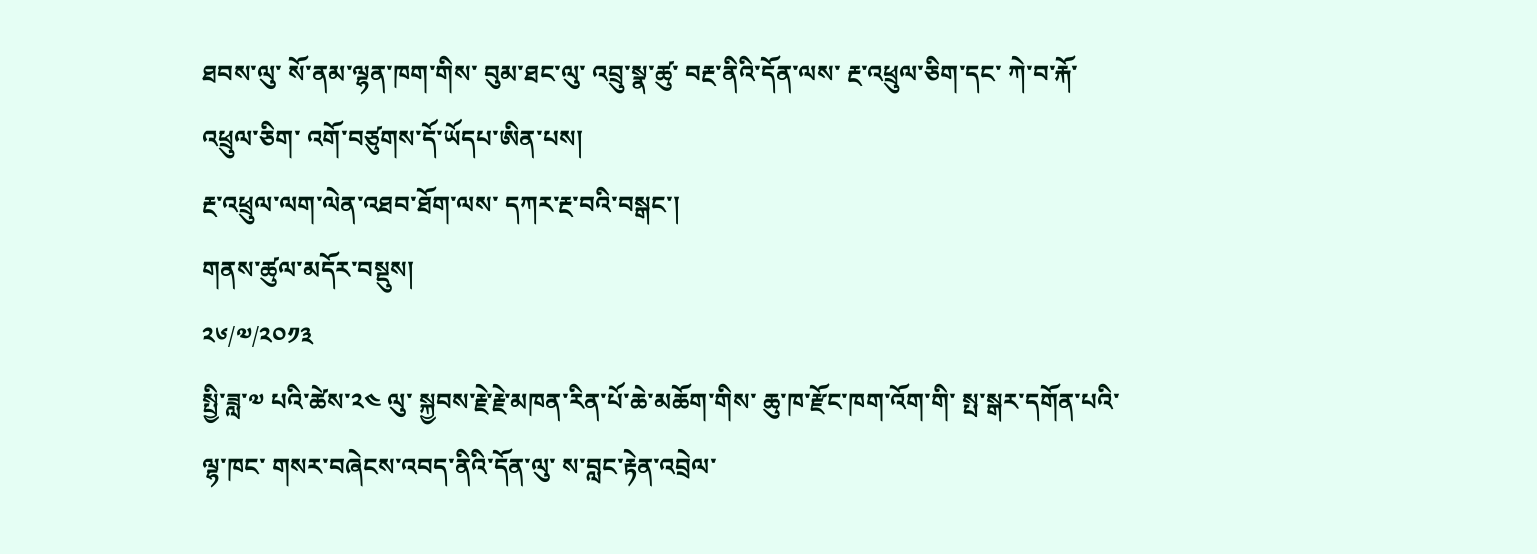ཐབས་ལུ་ སོ་ནམ་ལྷན་ཁག་གིས་ བུམ་ཐང་ལུ་ འབྲུ་སྣ་ཚུ་ བརྔ་ནིའི་དོན་ལས་ རྔ་འཕྲུལ་ཅིག་དང་ ཀེ་བ་རྐོ་འཕྲུལ་ཅིག་ འགོ་བཙུགས་དོ་ཡོདཔ་ཨིན་པས།
རྔ་འཕྲུལ་ལག་ལེན་འཐབ་ཐོག་ལས་ དཀར་རྔ་བའི་བསྒང་།
གནས་ཚུལ་མདོར་བསྡུས།
༢༦/༧/༢༠༡༣
སྤྱི་ཟླ་༧ པའི་ཚེས་༢༤ ལུ་ སྐྱབས་རྗེ་རྗེ་མཁན་རིན་པོ་ཆེ་མཆོག་གིས་ ཆུ་ཁ་རྫོང་ཁག་འོག་གི་ སྤ་སྒར་དགོན་པའི་ལྷ་ཁང་ གསར་བཞེངས་འབད་ནིའི་དོན་ལུ་ ས་བླང་རྟེན་འབྲེལ་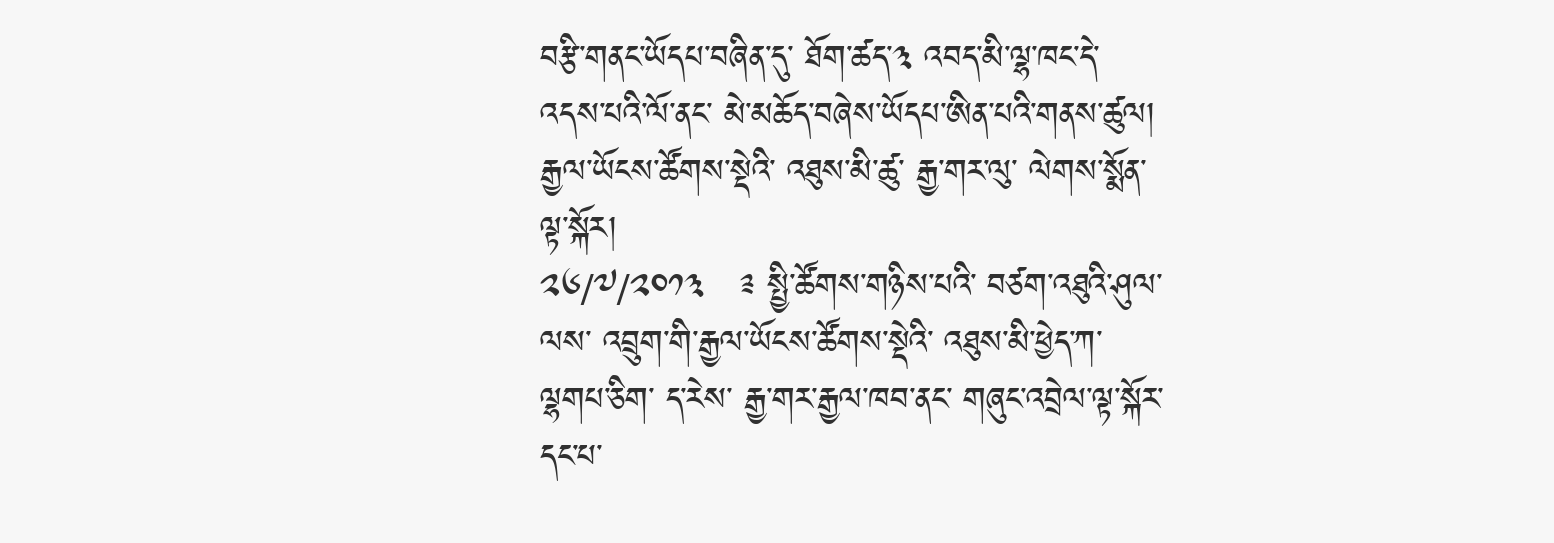བརྩི་གནང་ཡོདཔ་བཞིན་དུ་ ཐོག་ཚད་༣ འབད་མི་ལྷ་ཁང་དེ་ འདས་པའི་ལོ་ནང་ མེ་མཆོད་བཞེས་ཡོདཔ་ཨིན་པའི་གནས་ཚུལ།
རྒྱལ་ཡོངས་ཚོགས་སྡེའི་ འཐུས་མི་ཚུ་ རྒྱ་གར་ལུ་ ལེགས་སྨོན་ལྟ་སྐོར།
༢༦/༧/༢༠༡༣   ༉ སྤྱི་ཚོགས་གཉིས་པའི་ བཙག་འཐུའི་ཤུལ་ལས་ འབྲུག་གི་རྒྱལ་ཡོངས་ཚོགས་སྡེའི་ འཐུས་མི་ཕྱེད་ཀ་ལྷགཔ་ཅིག་ ད་རེས་ རྒྱ་གར་རྒྱལ་ཁབ་ནང་ གཞུང་འབྲེལ་ལྟ་སྐོར་དང་པ་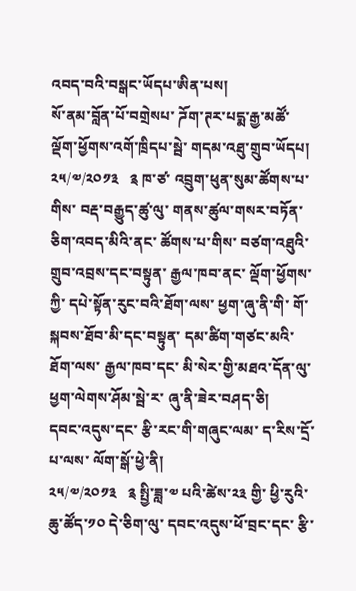འབད་བའི་བསྒང་ཡོདཔ་ཨིན་པས།
སོ་ནམ་བློན་པོ་བགྲེསཔ་ ཌོག་ཊར་པདྨ་རྒྱ་མཚོ་ ལྡོག་ཕྱོགས་འགོ་ཁྲིདཔ་སྦེ་ གདམ་འཐུ་གྲུབ་ཡོདཔ།
༢༥/༧/༢༠༡༣   ༉ ཁ་ཙ་ འབྲུག་ཕུན་སུམ་ཚོགས་པ་གིས་ བརྡ་བརྒྱུད་ཚུ་ལུ་ གནས་ཚུལ་གསར་བཏོན་ཅིག་འབད་མིའི་ནང་ ཚོགས་པ་གིས་ བཙག་འཐུའི་གྲུབ་འབྲས་དང་བསྟུན་ རྒྱལ་ཁབ་ནང་ ལྡོག་ཕྱོགས་ཀྱི་ དཔེ་སྟོན་རུང་བའི་ཐོག་ལས་ ཕྱག་ཞུ་ནི་གི་ གོ་སྐབས་ཐོབ་མི་དང་བསྟུན་ དམ་ཚིག་གཙང་མའི་ཐོག་ལས་ རྒྱལ་ཁབ་དང་ མི་སེར་གྱི་མཐའ་དོན་ལུ་ ཕྱག་ལེགས་ཤོམ་སྦེ་ར་ ཞུ་ནི་ཟེར་བཤད་ཅི།
དབང་འདུས་དང་ རྩི་རང་གི་གཞུང་ལམ་ ད་རིས་དྲོ་པ་ལས་ ལོག་སྒོ་ཕྱེ་ནི།
༢༥/༧/༢༠༡༣   ༉ སྤྱི་ཟླ་༧ པའི་ཚེས་༢༣ གྱི་ ཕྱི་རུའི་ཆུ་ཚོད་༡༠ དེ་ཅིག་ལུ་ དབང་འདུས་ཕོ་བྲང་དང་ རྩི་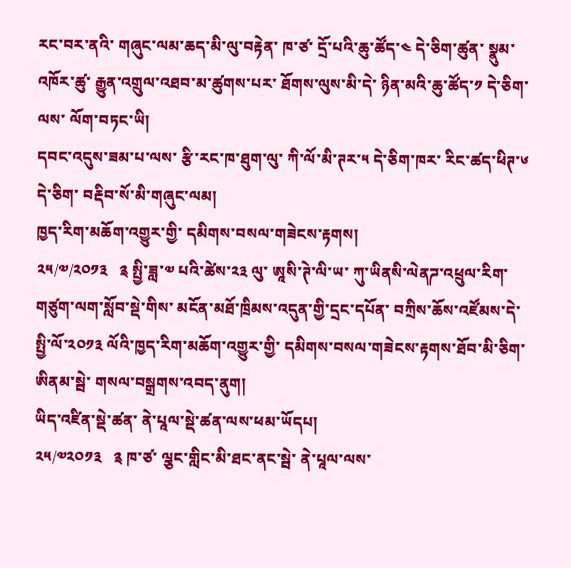རང་བར་ནའི་ གཞུང་ལམ་ཆད་མི་ལུ་བརྟེན་ ཁ་ཙ་ དྲོ་པའི་ཆུ་ཚོད་༤ དེ་ཅིག་ཚུན་ སྣུམ་འཁོར་ཚུ་ རྒྱུན་འགྲུལ་འཐབ་མ་ཚུགས་པར་ ཐོགས་ལུས་མི་དེ་ ཉིན་མའི་ཆུ་ཚོད་༡ དེ་ཅིག་ལས་ ལོག་བཏང་ཡི།
དབང་འདུས་ཟམ་པ་ལས་ རྩི་རང་ཁ་ཐུག་ལུ་ ཀི་ལོ་མི་ཊར་༥ དེ་ཅིག་ཁར་ རིང་ཚད་ཕིཊ་༦ དེ་ཅིག་ བརྡིབ་སོ་མི་གཞུང་ལམ།
ཁྱད་རིག་མཆོག་འགྱུར་གྱི་ དམིགས་བསལ་གཟེངས་རྟགས།
༢༥/༧/༢༠༡༣   ༉ སྤྱི་ཟླ་༧ པའི་ཚེས་༢༣ ལུ་ ཨཱསི་ཊེ་ལི་ཡ་ ཀུ་ཡིནསི་ལེནཌ་འཕྲུལ་རིག་གཙུག་ལག་སློབ་སྡེ་གིས་ མངོན་མཐོ་ཁྲིམས་འདུན་གྱི་དྲང་དཔོན་ བཀྲིས་ཆོས་འཛོམས་དེ་ སྤྱི་ལོ་༢༠༡༣ ལོའི་ཁྱད་རིག་མཆོག་འགྱུར་གྱི་ དམིགས་བསལ་གཟེངས་རྟགས་ཐོབ་མི་ཅིག་ཨིནམ་སྦེ་ གསལ་བསྒྲགས་འབད་ནུག།
ཡིད་འཛིན་སྡེ་ཚན་ ནེ་པཱལ་སྡེ་ཚན་ལས་ཕམ་ཡོདཔ།
༢༥/༧༢༠༡༣   ༉ ཁ་ཙ་ ལྕང་གླིང་མི་ཐང་ནང་སྦེ་ ནེ་པཱལ་ལས་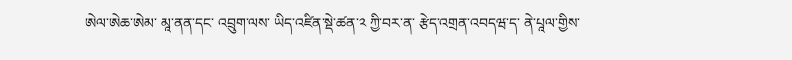ཨེལ་ཨེཆ་ཨེམ་ མཱ་ནན་དང་ འབྲུག་ལས་ ཡིད་འཛིན་སྡེ་ཚན་༢ ཀྱི་བར་ན་ རྩེད་འགྲན་འབདཝ་ད་ ནེ་པཱལ་གྱིས་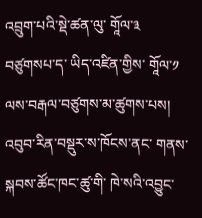འབྲུག་པའི་སྡེ་ཚན་ལུ་ གཱོལ་༣ བཙུགསཔ་ད་ ཡིད་འཛིན་གྱིས་ གཱོལ་༡ ལས་བརྒལ་བཙུགས་མ་ཚུགས་པས།
འབུབ་རིན་བསྡུར་ས་ཁོངས་ནང་ གནས་སྐབས་ཚོང་ཁང་ཚུ་གི་ ཁེ་སའི་འབྱུང་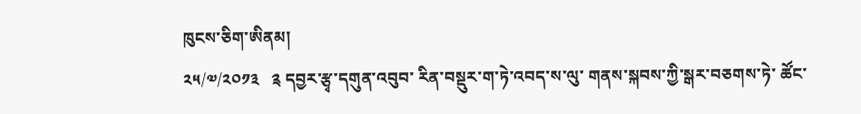ཁུངས་ཅིག་ཨིནམ།
༢༥/༧/༢༠༡༣   ༉ དབྱར་རྩྭ་དགུན་འབུབ་ རིན་བསྡུར་ག་ཏེ་འབད་ས་ལུ་ གནས་སྐབས་ཀྱི་སྒར་བཅགས་ཏེ་ ཚོང་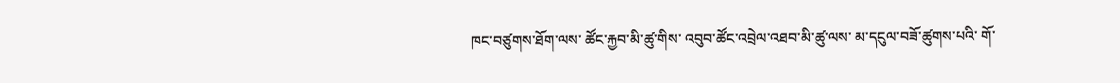ཁང་བཙུགས་ཐོག་ལས་ ཚོང་རྐྱབ་མི་ཚུ་གིས་ འབུབ་ཚོང་འབྲེལ་འཐབ་མི་ཚུ་ལས་ མ་དངུལ་བཟོ་ཚུགས་པའི་ གོ་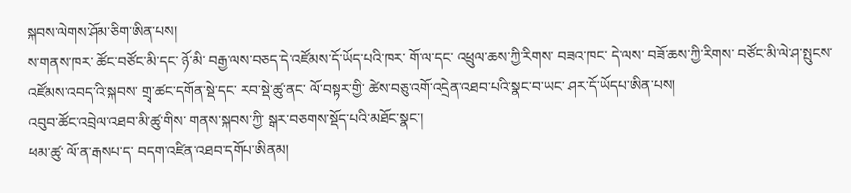སྐབས་ལེགས་ཤོམ་ཅིག་ཨིན་པས།
ས་གནས་ཁར་ ཚོང་བཙོང་མི་དང་ ཉོ་མི་ བརྒྱ་ལས་བཅད་དེ་འཛོམས་དོ་ཡོད་པའི་ཁར་ གོ་ལ་དང་ འཕྲུལ་ཆས་ཀྱི་རིགས་ བཟའ་ཁང་ དེ་ལས་ བཟོ་ཆས་ཀྱི་རིགས་ བཙོང་མི་ལེ་ཤ་སྤུངས་འཛོམས་འབད་འི་སྐབས་ གྲྭ་ཚང་དགོན་སྡེ་དང་ རབ་སྡེ་ཚུ་ནང་ ལོ་བསྟར་གྱི་ ཚེས་བཅུ་འགོ་འདྲེན་འཐབ་པའི་སྣང་བ་ཡང་ ཤར་དོ་ཡོདཔ་ཨིན་པས།
འབུབ་ཚོང་འབྲེལ་འཐབ་མི་ཚུ་གིས་ གནས་སྐབས་ཀྱི་ སྒར་བཅགས་སྡོད་པའི་མཐོང་སྣང་།
ཕམ་ཚུ་ ལོ་ན་རྒསཔ་ད་ བདག་འཛིན་འཐབ་དགོཔ་ཨིནམ།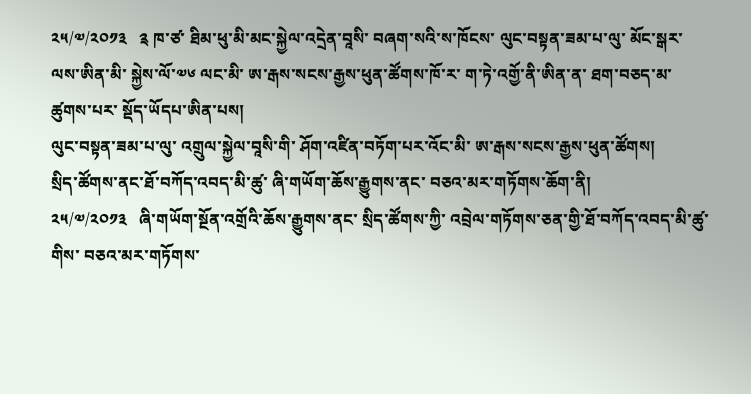༢༥/༧/༢༠༡༣   ༉ ཁ་ཙ་ ཐིམ་ཕུ་མི་མང་སྐྱེལ་འདྲེན་བཱསི་ བཞག་སའི་ས་ཁོངས་ ལུང་བསྟན་ཟམ་པ་ལུ་ མོང་སྒར་ལས་ཨིན་མི་ སྐྱེས་ལོ་༧༦ ལང་མི་ ཨ་རྒས་སངས་རྒྱས་ཕུན་ཚོགས་ཁོ་ར་ ག་ཏེ་འགྱོ་ནི་ཨིན་ན་ ཐག་བཅད་མ་ཚུགས་པར་ སྡོད་ཡོདཔ་ཨིན་པས།
ལུང་བསྟན་ཟམ་པ་ལུ་ འགྲུལ་སྐྱེལ་བཱསི་གི་ ཤོག་འཛིན་བཏོག་པར་འོང་མི་ ཨ་རྒས་སངས་རྒྱས་ཕུན་ཚོགས།
སྲིད་ཚོགས་ནང་ཐོ་བཀོད་འབད་མི་ཚུ་ ཞི་གཡོག་ཆོས་རྒྱུགས་ནང་ བཅའ་མར་གཏོགས་ཆོག་ནི།
༢༥/༧/༢༠༡༣   ཞི་གཡོག་སྔོན་འགྲོའི་ཆོས་རྒྱུགས་ནང་ སྲིད་ཚོགས་ཀྱི་ འབྲེལ་གཏོགས་ཅན་གྱི་ཐོ་བཀོད་འབད་མི་ཚུ་གིས་ བཅའ་མར་གཏོགས་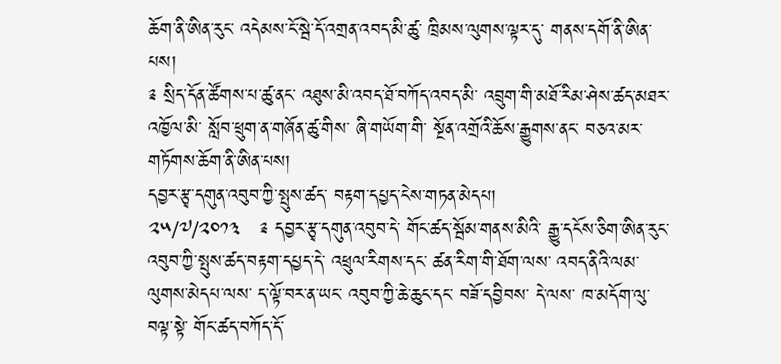ཆོག་ནི་ཨིན་རུང་ འདེམས་ངོ་སྦེ་དོ་འགྲན་འབད་མི་ཚུ་ ཁྲིམས་ལུགས་ལྟར་དུ་ གནས་དགོ་ནི་ཨིན་པས།
༉ སྲིད་དོན་ཚོགས་པ་ཚུ་ནང་ འཐུས་མི་འབད་ཐོ་བཀོད་འབད་མི་ འབྲུག་གི་མཐོ་རིམ་ཤེས་ཚད་མཐར་འཁྱོལ་མི་ སློབ་ཕྲུག་ན་གཞོན་ཚུ་གིས་ ཞི་གཡོག་གི་ སྔོན་འགྲོའི་ཆོས་རྒྱུགས་ནང་ བཅའ་མར་གཏོགས་ཆོག་ནི་ཨིན་པས།
དབྱར་རྩྭ་དགུན་འབུབ་ཀྱི་སྤུས་ཚད་ བརྟག་དཔྱད་ངེས་གཏན་མེདཔ།
༢༥/༧/༢༠༡༣   ༉ དབྱར་རྩྭ་དགུན་འབུབ་དེ་ གོང་ཚད་སྦོམ་གནས་མིའི་ རྒྱུ་དངོས་ཅིག་ཨིན་རུང་ འབུབ་ཀྱི་སྤུས་ཚད་བརྟག་དཔྱད་དེ་ འཕྲུལ་རིགས་དང་ ཚན་རིག་གི་ཐོག་ལས་ འབད་ནིའི་ལམ་ལུགས་མེདཔ་ལས་ ད་ལྟོ་བར་ན་ཡང་ འབུབ་ཀྱི་ཆེ་ཆུང་དང་ བཟོ་དབྱིབས་ དེ་ལས་ ཁ་མདོག་ལུ་བལྟ་སྟེ་ གོང་ཚད་བཀོད་དོ་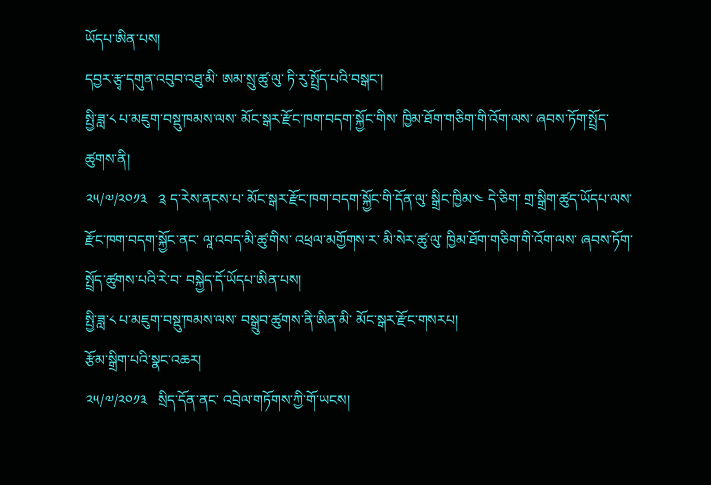ཡོདཔ་ཨིན་པས།
དབྱར་རྩྭ་དགུན་འབུབ་འཐུ་མི་ ཨམ་སྲུ་ཚུ་ལུ་ ཏི་རུ་སྤྲོད་པའི་བསྒང་།
སྤྱི་ཟླ་༨ པ་མཇུག་བསྡུ་ཁམས་ལས་ མོང་སྒར་རྫོང་ཁག་བདག་སྐྱོང་གིས་ ཁྱིམ་ཐོག་གཅིག་གི་འོག་ལས་ ཞབས་ཏོག་སྤྲོད་ཚུགས་ནི།
༢༥/༧/༢༠༡༣   ༉ ད་རེས་ནངས་པ་ མོང་སྒར་རྫོང་ཁག་བདག་སྐྱོང་གི་དོན་ལུ་ སྒྲིང་ཁྱིམ་༤ དེ་ཅིག་ གྲ་སྒྲིག་ཚུད་ཡོདཔ་ལས་ རྫོང་ཁག་བདག་སྐྱོང་ནང་ ལཱ་འབད་མི་ཚུ་གིས་ འཕྲལ་མགྱོགས་ར་ མི་སེར་ཚུ་ལུ་ ཁྱིམ་ཐོག་གཅིག་གི་འོག་ལས་ ཞབས་ཏོག་སྤྲོད་ཚུགས་པའི་རེ་བ་ བསྐྱེད་དོ་ཡོདཔ་ཨིན་པས།
སྤྱི་ཟླ་༨ པ་མཇུག་བསྡུ་ཁམས་ལས་ བསྒྲུབ་ཚུགས་ནི་ཨིན་མི་ མོང་སྒར་རྫོང་གསརཔ།
རྩོམ་སྒྲིག་པའི་སྣང་འཆར།
༢༥/༧/༢༠༡༣   སྲིད་དོན་ནང་ འབྲེལ་གཏོགས་ཀྱི་གོ་ཡངས།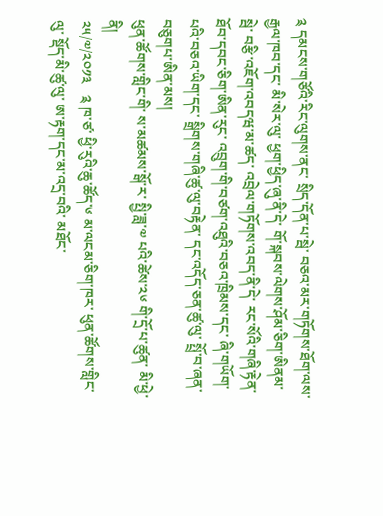༉ དམངས་གཙོའི་རིང་ལུགས་ནང་ སྲིད་དོན་པ་སྦེ་ བཅའ་མར་གཏོགས་ཐོག་ལས་ རྒྱལ་ཁབ་དང་ མི་སེར་ལུ་ ཕྱག་ཕྱིད་ཞུ་ནི་དེ་ གོ་སྐབས་ལེགས་ཤོམ་ཅིག་ཨིནམ་སྦེ་ བརྩི་འཇོག་འབདཝ་མ་ཚད་ འབྲེལ་གཏོགས་འབད་ནི་དེ་ རང་སོའི་གཞི་རྟེན་ཐོབ་དབང་ཅིག་ཨིན་རུང་ འབྲུག་གི་བཙག་འཐུའི་བཅའ་ཁྲིམས་དང་ ཞི་གཡོག་པའི་བཅའ་ཡིག་དང་ སྒྲིགས་གཞི་ཚུ་ལུ་བརྟེན་ དང་འདོད་ཅན་ཚུ་ལུ་ སྤྲོ་བ་ཞན་བཅུགཔ་ཨིན་མས།
ཕུན་ཚོགས་གླིང་གི་ ས་མཚམས་སྒོ་ར་ སྤྱི་ཟླ་༧ པའི་ཚེས་༢༦ གི་དྲོ་པ་ཚུན་ མི་ཕྱེ་ནི།
༢༥/༧/༢༠༡༣   ༉ ཁ་ཙ་ ཕྱི་རུའི་ཆུ་ཚོད་༦ མ་ལངམ་ཅིག་ཁར་ ཕུན་ཚོགས་གླིང་ལུ་ སྡོད་མི་ཚུ་ལུ་ ཨ་རྟག་དང་མ་འདྲ་བའི་ མཐོང་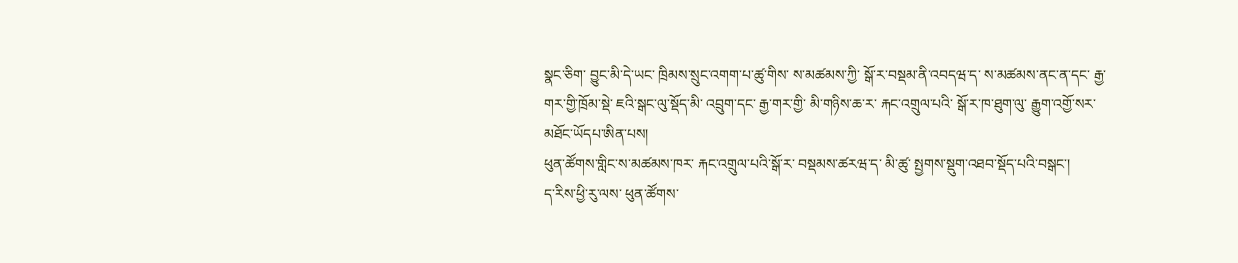སྣང་ཅིག་ བྱུང་མི་དེ་ཡང་ ཁྲིམས་སྲུང་འགག་པ་ཚུ་གིས་ ས་མཚམས་ཀྱི་ སྒོ་ར་བསྡམ་ནི་འབདཝ་ད་ ས་མཚམས་ནང་ན་དང་ རྒྱ་གར་གྱི་ཁྲོམ་སྡེ་ ཇའི་སྒང་ལུ་སྡོད་མི་ འབྲུག་དང་ རྒྱ་གར་གྱི་ མི་གཉིས་ཆ་ར་ རྐང་འགྲུལ་པའི་ སྒོ་ར་ཁ་ཐུག་ལུ་ རྒྱུག་འགྱོ་སར་ མཐོང་ཡོདཔ་ཨིན་པས།
ཕུན་ཚོགས་གླིང་ས་མཚམས་ཁར་ རྐང་འགྲུལ་པའི་སྒོ་ར་ བསྡམས་ཚརཝ་ད་ མི་ཚུ་ སྤྱགས་སྡུག་འཐབ་སྡོད་པའི་བསྒང་།
ད་རིས་ཕྱི་རུ་ལས་ ཕུན་ཚོགས་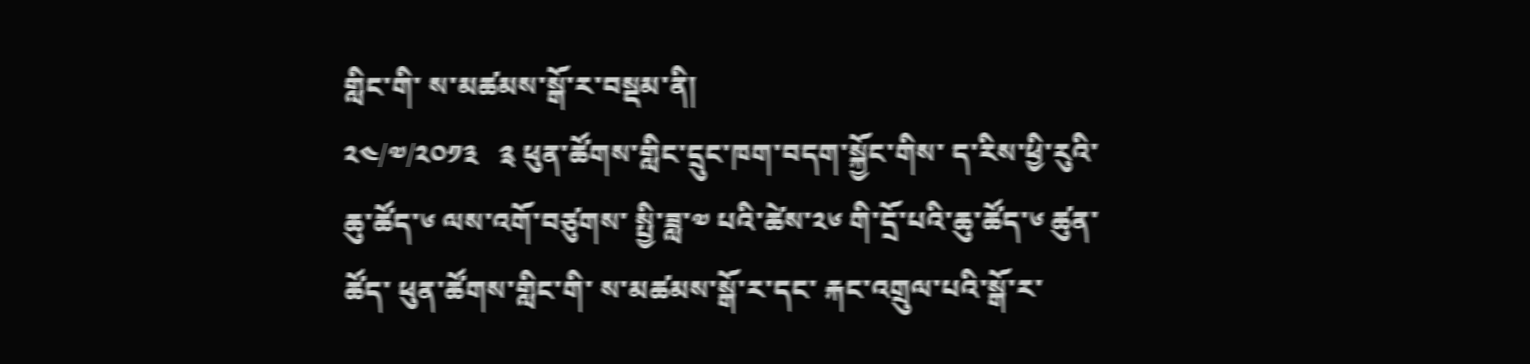གླིང་གི་ ས་མཚམས་སྒོ་ར་བསྡམ་ནི།
༢༤/༧/༢༠༡༣   ༉ ཕུན་ཚོགས་གླིང་དྲུང་ཁག་བདག་སྐྱོང་གིས་ ད་རིས་ཕྱི་རུའི་ཆུ་ཚོད་༦ ལས་འགོ་བཙུགས་ སྤྱི་ཟླ་༧ པའི་ཚེས་༢༦ གི་དྲོ་པའི་ཆུ་ཚོད་༦ ཚུན་ཚོད་ ཕུན་ཚོགས་གླིང་གི་ ས་མཚམས་སྒོ་ར་དང་ རྐང་འགྲུལ་པའི་སྒོ་ར་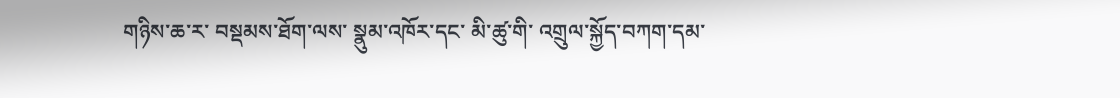གཉིས་ཆ་ར་ བསྡམས་ཐོག་ལས་ སྣུམ་འཁོར་དང་ མི་ཚུ་གི་ འགྲུལ་སྐྱོད་བཀག་དམ་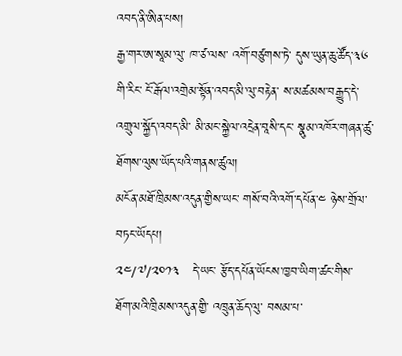འབད་ནི་ཨིན་པས།
རྒྱ་གར་ཨ་སཱམ་ལུ་ ཁ་ཙ་ལས་ འགོ་བཙུགས་ཏེ་ དུས་ཡུན་ཆུ་ཚོད་༣༦ གི་རིང་ ངོ་རྒོལ་འགྲེམ་སྟོན་འབད་མི་ལུ་བརྟེན་ ས་མཚམས་བརྒྱུད་དེ་ འགྲུལ་སྐྱོད་འབད་མི་ མི་མང་སྐྱེལ་འདྲེན་བཱསི་དང་ སྣུམ་འཁོར་གཞན་ཚུ་ ཐོགས་ལུས་ཡོད་པའི་གནས་ཚུལ།
མངོན་མཐོ་ཁྲིམས་འདུན་གྱིས་ཡང་ གསོ་བའི་འགོ་དཔོན་༤ ཉེས་གྲོལ་བཏང་ཡོདཔ།
༢༤/༧/༢༠༡༣   དེ་ཡང་ རྩོད་དཔོན་ཡོངས་ཁྱབ་ཡིག་ཚང་གིས་ ཐོག་མའི་ཁྲིམས་འདུན་གྱི་ འཁྲུན་ཆོད་ལུ་ བསམ་པ་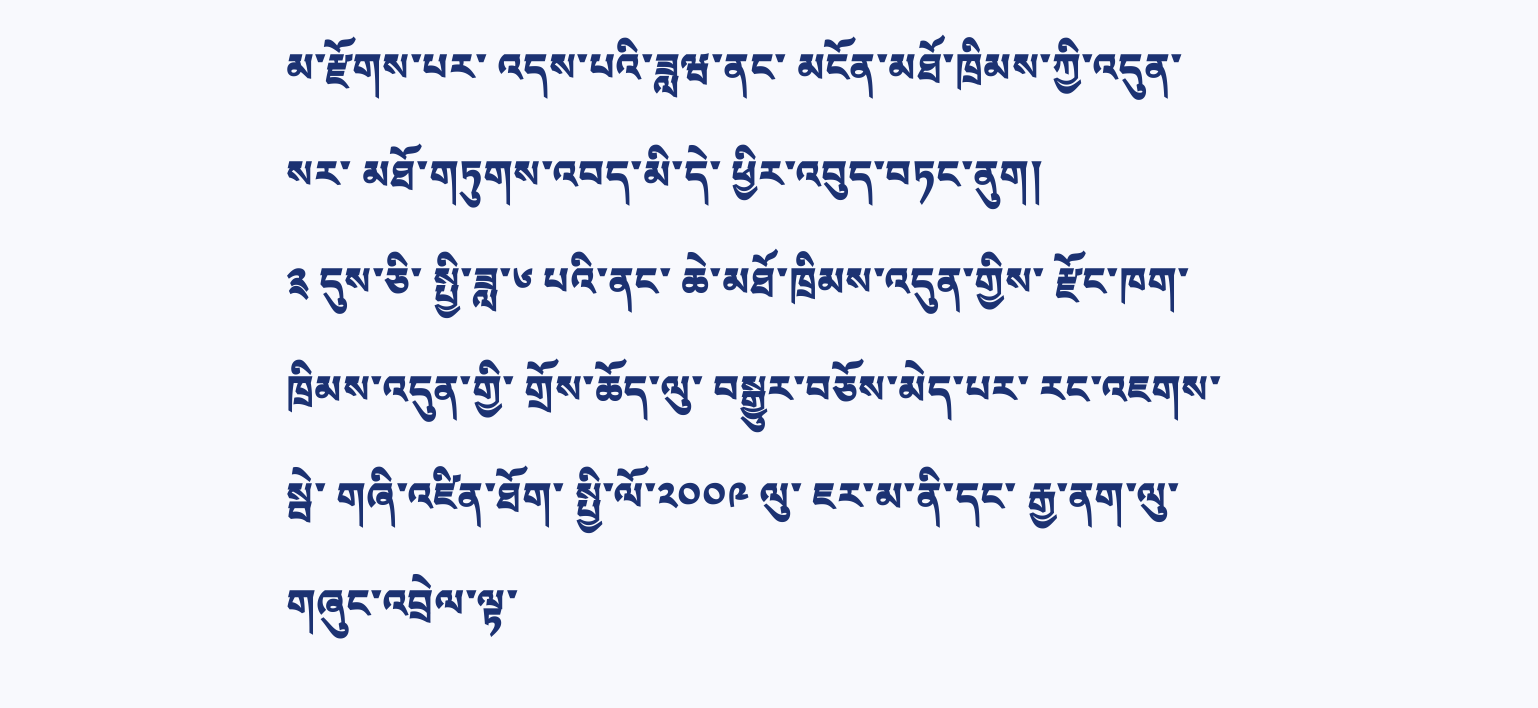མ་རྫོགས་པར་ འདས་པའི་ཟླཝ་ནང་ མངོན་མཐོ་ཁྲིམས་ཀྱི་འདུན་སར་ མཐོ་གཏུགས་འབད་མི་དེ་ ཕྱིར་འབུད་བཏང་ནུག།
༉ དུས་ཅི་ སྤྱི་ཟླ་༦ པའི་ནང་ ཆེ་མཐོ་ཁྲིམས་འདུན་གྱིས་ རྫོང་ཁག་ཁྲིམས་འདུན་གྱི་ གྲོས་ཆོད་ལུ་ བསྒྱུར་བཅོས་མེད་པར་ རང་འཇགས་སྦེ་ གཞི་འཛིན་ཐོག་ སྤྱི་ལོ་༢༠༠༩ ལུ་ ཇར་མ་ནི་དང་ རྒྱ་ནག་ལུ་ གཞུང་འབྲེལ་ལྟ་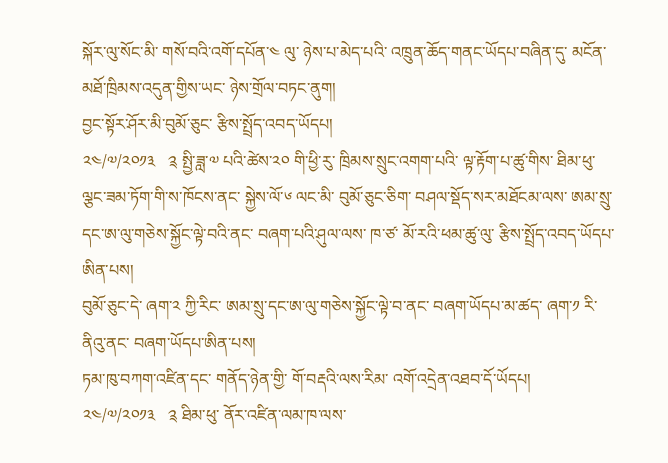སྐོར་ལུ་སོང་མི་ གསོ་བའི་འགོ་དཔོན་༤ ལུ་ ཉེས་པ་མེད་པའི་ འཁྲུན་ཆོད་གནང་ཡོདཔ་བཞིན་དུ་ མངོན་མཐོ་ཁྲིམས་འདུན་གྱིས་ཡང་ ཉེས་གྲོལ་བཏང་ནུག།
བྱང་སྟོར་ཤོར་མི་བུམོ་ཅུང་ རྩིས་སྤྲོད་འབད་ཡོདཔ།
༢༤/༧/༢༠༡༣   ༉ སྤྱི་ཟླ་༧ པའི་ཚེས་༢༠ གི་ཕྱི་རུ་ ཁྲིམས་སྲུང་འགག་པའི་ ལྟ་རྟོག་པ་ཚུ་གིས་ ཐིམ་ཕུ་ལྕང་ཟམ་ཏོག་གི་ས་ཁོངས་ནང་ སྐྱེས་ལོ་༦ ལང་མི་ བུམོ་ཅུང་ཅིག་ བཤལ་སྡོད་སར་མཐོངམ་ལས་ ཨམ་སྲུ་དང་ཨ་ལུ་གཅེས་སྐྱོང་ལྟེ་བའི་ནང་ བཞག་པའི་ཤུལ་ལས་ ཁ་ཙ་ མོ་རའི་ཕམ་ཚུ་ལུ་ རྩིས་སྤྲོད་འབད་ཡོདཔ་ཨིན་པས།
བུམོ་ཅུང་དེ་ ཞག་༢ ཀྱི་རིང་ ཨམ་སྲུ་དང་ཨ་ལུ་གཅེས་སྐྱོང་ལྟེ་བ་ནང་ བཞག་ཡོདཔ་མ་ཚད་ ཞག་༡ རི་ནིའུ་ནང་ བཞག་ཡོདཔ་ཨིན་པས།
ཏམ་ཁུ་བཀག་འཛིན་དང་ གནོད་ཉེན་གྱི་ གོ་བརྡའི་ལས་རིམ་ འགོ་འདྲེན་འཐབ་དོ་ཡོདཔ།
༢༤/༧/༢༠༡༣   ༉ ཐིམ་ཕུ་ ནོར་འཛིན་ལམ་ཁ་ལས་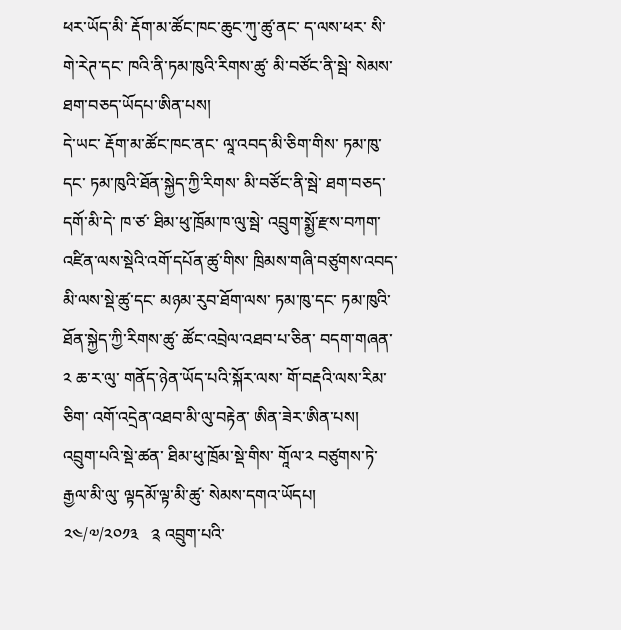ཕར་ཡོད་མི་ རྡོག་མ་ཚོང་ཁང་ཆུང་ཀུ་ཚུ་ནང་ ད་ལས་ཕར་ སི་གེ་རེཊ་དང་ ཁའི་ནི་ཏམ་ཁུའི་རིགས་ཚུ་ མི་བཙོང་ནི་སྦེ་ སེམས་ཐག་བཅད་ཡོདཔ་ཨིན་པས།
དེ་ཡང་ རྡོག་མ་ཚོང་ཁང་ནང་ ལཱ་འབད་མི་ཅིག་གིས་ ཏམ་ཁུ་དང་ ཏམ་ཁུའི་ཐོན་སྐྱེད་ཀྱི་རིགས་ མི་བཙོང་ནི་སྦེ་ ཐག་བཅད་དགོ་མི་དེ་ ཁ་ཙ་ ཐིམ་ཕུ་ཁྲོམ་ཁ་ལུ་སྦེ་ འབྲུག་སྨྱོ་རྫས་བཀག་འཛིན་ལས་སྡེའི་འགོ་དཔོན་ཚུ་གིས་ ཁྲིམས་གཞི་བཙུགས་འབད་མི་ལས་སྡེ་ཚུ་དང་ མཉམ་རུབ་ཐོག་ལས་ ཏམ་ཁུ་དང་ ཏམ་ཁུའི་ཐོན་སྐྱེད་ཀྱི་རིགས་ཚུ་ ཚོང་འབྲེལ་འཐབ་པ་ཅིན་ བདག་གཞན་༢ ཆ་ར་ལུ་ གནོད་ཉེན་ཡོད་པའི་སྐོར་ལས་ གོ་བརྡའི་ལས་རིམ་ཅིག་ འགོ་འདྲེན་འཐབ་མི་ལུ་བརྟེན་ ཨིན་ཟེར་ཨིན་པས།
འབྲུག་པའི་སྡེ་ཚན་ ཐིམ་ཕུ་ཁྲོམ་སྡེ་གིས་ གཱོལ་༢ བཙུགས་ཏེ་ རྒྱལ་མི་ལུ་ ལྟདམོ་ལྟ་མི་ཚུ་ སེམས་དགའ་ཡོདཔ།
༢༤/༧/༢༠༡༣   ༉ འབྲུག་པའི་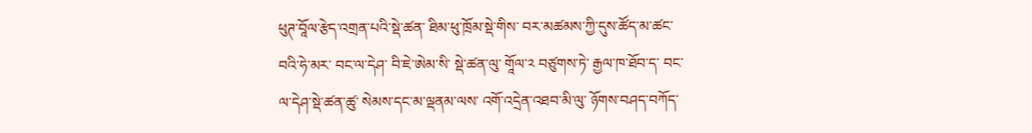ཕུཊ་བཱོལ་རྩེད་འགྲན་པའི་སྡེ་ཚན་ ཐིམ་ཕུ་ཁྲོམ་སྡེ་གིས་ བར་མཚམས་ཀྱི་དུས་ཚོད་མ་ཚང་བའི་ཧེ་མར་ བང་ལ་དེཤ་ བི་ཇེ་ཨེམ་སི་ སྡེ་ཚན་ལུ་ གཱོལ་༢ བཙུགས་ཏེ་ རྒྱལ་ཁ་ཐོབ་ད་ བང་ལ་དེཤ་སྡེ་ཚན་ཚུ་ སེམས་དང་མ་ལྡནམ་ལས་ འགོ་འདྲེན་འཐབ་མི་ལུ་ ཉོགས་བཤད་བཀོད་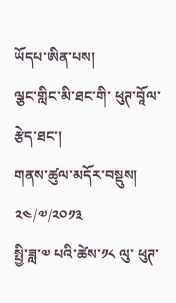ཡོདཔ་ཨིན་པས།
ལྕང་གླིང་མི་ཐང་གི་ ཕུཊ་བཱོལ་རྩེད་ཐང་།
གནས་ཚུལ་མདོར་བསྡུས།
༢༤/༧/༢༠༡༣
སྤྱི་ཟླ་༧ པའི་ཚེས་༡༨ ལུ་ ཕུཊ་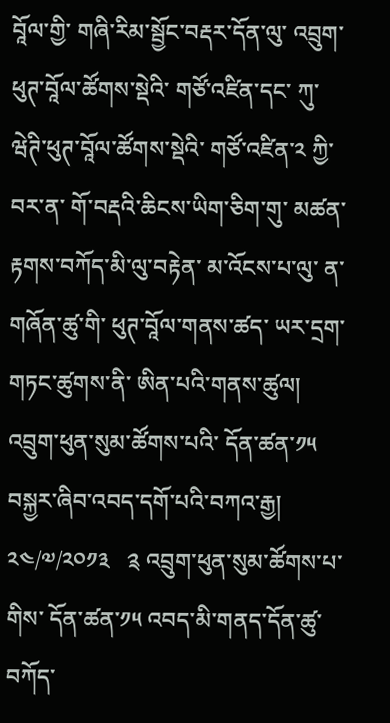བཱོལ་གྱི་ གཞི་རིམ་སྦྱོང་བརྡར་དོན་ལུ་ འབྲུག་ཕུཊ་བཱོལ་ཚོགས་སྡེའི་ གཙོ་འཛིན་དང་ ཀུ་ཝེཊི་ཕུཊ་བཱོལ་ཚོགས་སྡེའི་ གཙོ་འཛིན་༢ ཀྱི་བར་ན་ གོ་བརྡའི་ཆིངས་ཡིག་ཅིག་གུ་ མཚན་རྟགས་བཀོད་མི་ལུ་བརྟེན་ མ་འོངས་པ་ལུ་ ན་གཞོན་ཚུ་གི་ ཕུཊ་བཱོལ་གནས་ཚད་ ཡར་དྲག་གཏང་ཚུགས་ནི་ ཨིན་པའི་གནས་ཚུལ།
འབྲུག་ཕུན་སུམ་ཚོགས་པའི་ དོན་ཚན་༡༥ བསྐྱར་ཞིབ་འབད་དགོ་པའི་བཀའ་རྒྱ།
༢༤/༧/༢༠༡༣   ༉ འབྲུག་ཕུན་སུམ་ཚོགས་པ་གིས་ དོན་ཚན་༡༥ འབད་མི་གནད་དོན་ཚུ་བཀོད་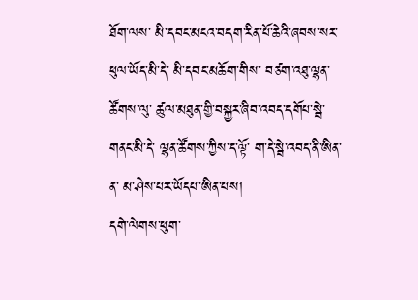ཐོག་ལས་ མི་དབང་མངའ་བདག་རིན་པོ་ཆེའི་ཞབས་སར་ ཕུལ་ཡོད་མི་དེ་ མི་དབང་མཆོག་གིས་ བཙག་འཐུ་ལྷན་ཚོགས་ལུ་ ཚུལ་མཐུན་གྱི་བསྐྱར་ཞིབ་འབད་དགོཔ་སྦེ་ གནང་མི་དེ་ ལྷན་ཚོགས་ཀྱིས་ད་ལྟོ་ ག་དེ་སྦེ་འབད་ནི་ཨིན་ན་ མ་ཤེས་པར་ཡོདཔ་ཨིན་པས།
དགེ་ལེགས་ཕུག་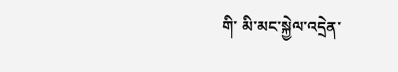གི་ མི་མང་སྐྱེལ་འདྲེན་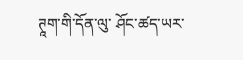ཊཱག་གི་དོན་ལུ་ ཤོང་ཚད་ཡར་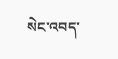སེང་འབད་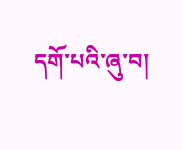དགོ་པའི་ཞུ་བ།